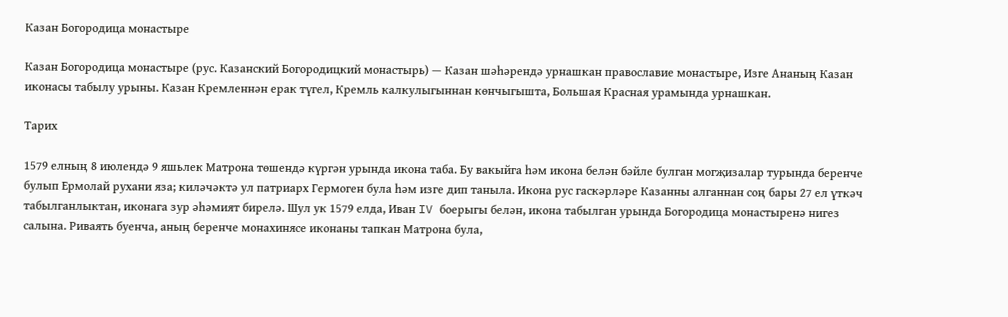Казан Богородица монастыре

Казан Богородица монастыре (рус. Казанский Богородицкий монастырь) — Казан шәһәрендә урнашкан православие монастыре, Изге Ананың Казан иконасы табылу урыны. Казан Кремленнән ерак түгел, Кремль калкулыгыннан көнчыгышта, Большая Красная урамында урнашкан.

Тарих

1579 елның 8 июлендә 9 яшьлек Матрона төшендә күргән урында икона таба. Бу вакыйга һәм икона белән бәйле булган могҗизалар турында беренче булып Ермолай рухани яза; киләчәктә ул патриарх Гермоген була һәм изге дип таныла. Икона рус гаскәрләре Казанны алганнан соң бары 27 ел үткәч табылганлыктан, иконага зур әһәмият бирелә. Шул ук 1579 елда, Иван IV боерыгы белән, икона табылган урында Богородица монастыренә нигез салына. Риваять буенча, аның беренче монахинясе иконаны тапкан Матрона була,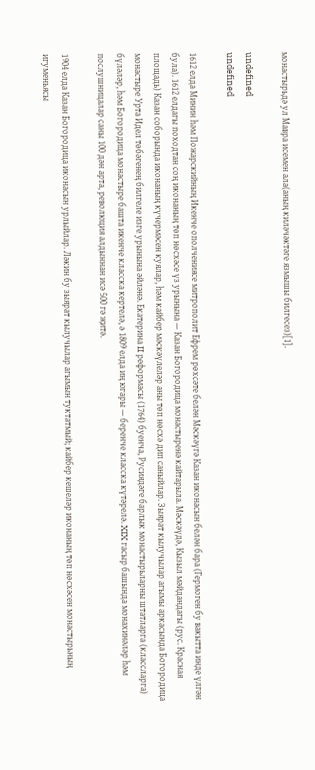монастырьдә ул Мавра исемен ала(аның киләчәктәге язмышы билгесез)[1].

undefined
undefined

1612 елда Минин һәм Пожарскийның Икенче ополчениясе митрополит Ефрем рөхсәте белән Мәскәүгә Казан иконасын белән бара (Гермоген бу вакытта инде үлгән була). 1612 елдагы походтан соң иконаның төп нөсхәсе үз урынына — Казан Богородица монастыренә кайтарыла. Мәскәүдә, Кызыл мәйдандагы (рус. Красная площадь) Казан соборында иконаның күчермәсен куялар, һәм кайбер мәскәүлеләр аны төп нөсхә дип саныйлар. Зыярат кылучылар агымы аркасында Богородица монастыре Урта Идел төбәгенең билгеле изге урынына әйләнә. Екатерина II реформасы (1764) буенча, Русиядәге барлык монастырьларны штатларга (классларга) бүләләр, һәм Богородица монастыре башта икенче класска кертелә, ә 1809 елда иң югары — беренче класска күтәрелә. XIX гасыр башында монахинәләр һәм послушницалар саны 100 дән арта, революция алдыннан исә 500 гә җитә.

1904 елда Казан Богородица иконасын урлыйлар. Ләкин бу зыярат кылучылар агымын туктатмый; кайбер кешеләр иконаның төп нөсхәсен монастырьның игуменьясы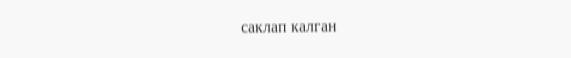саклап калган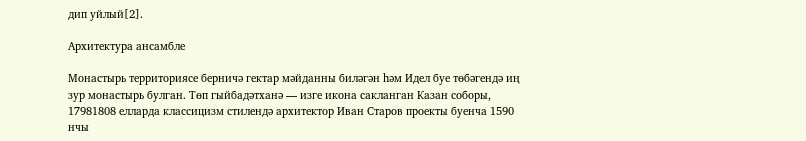дип уйлый[2].

Архитектура ансамбле

Монастырь территориясе берничә гектар мәйданны биләгән һәм Идел буе төбәгендә иң зур монастырь булган. Төп гыйбадәтханә — изге икона сакланган Казан соборы, 17981808 елларда классицизм стилендә архитектор Иван Старов проекты буенча 1590 нчы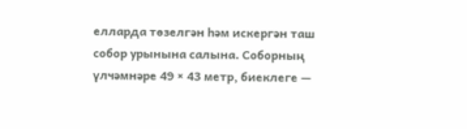елларда төзелгән һәм искергән таш собор урынына салына. Соборның үлчәмнәре 49 × 43 метр, биеклеге —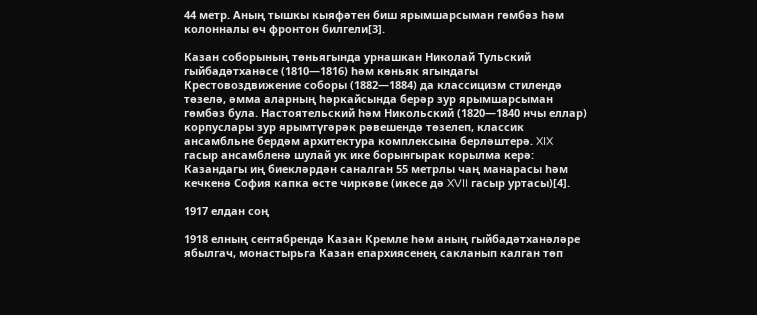44 метр. Аның тышкы кыяфәтен биш ярымшарсыман гөмбәз һәм колонналы өч фронтон билгели[3].

Казан соборының төньягында урнашкан Николай Тульский гыйбадәтханәсе (1810—1816) һәм көньяк ягындагы Крестовоздвижение соборы (1882—1884) да классицизм стилендә төзелә, әмма аларның һәркайсында берәр зур ярымшарсыман гөмбәз була. Настоятельский һәм Никольский (1820—1840 нчы еллар) корпуслары зур ярымтүгәрәк рәвешендә төзелеп, классик ансамбльне бердәм архитектура комплексына берләштерә. XIX гасыр ансамбленә шулай ук ике борынгырак корылма керә: Казандагы иң биекләрдән саналган 55 метрлы чаң манарасы һәм кечкенә София капка өсте чиркәве (икесе дә XVII гасыр уртасы)[4].

1917 елдан соң

1918 елның сентябрендә Казан Кремле һәм аның гыйбадәтханәләре ябылгач, монастырьга Казан епархиясенең сакланып калган төп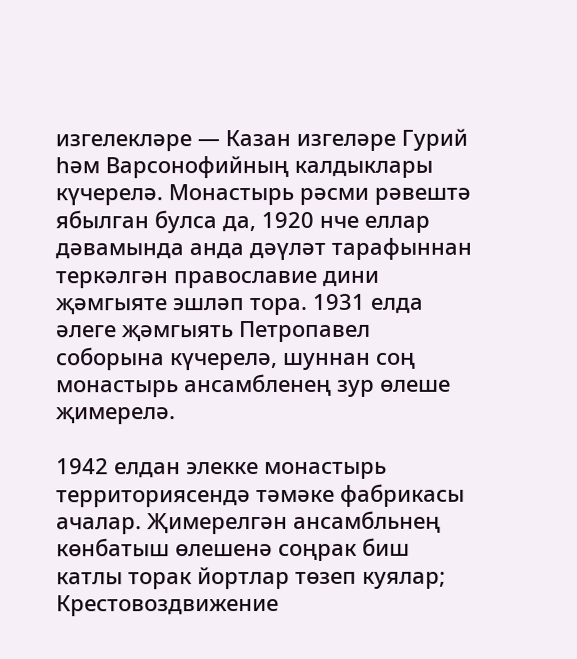изгелекләре — Казан изгеләре Гурий һәм Варсонофийның калдыклары күчерелә. Монастырь рәсми рәвештә ябылган булса да, 1920 нче еллар дәвамында анда дәүләт тарафыннан теркәлгән православие дини җәмгыяте эшләп тора. 1931 елда әлеге җәмгыять Петропавел соборына күчерелә, шуннан соң монастырь ансамбленең зур өлеше җимерелә.

1942 елдан элекке монастырь территориясендә тәмәке фабрикасы ачалар. Җимерелгән ансамбльнең көнбатыш өлешенә соңрак биш катлы торак йортлар төзеп куялар; Крестовоздвижение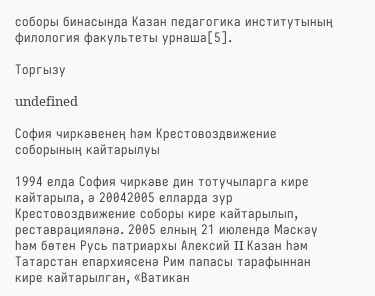соборы бинасында Казан педагогика институтының филология факультеты урнаша[5].

Торгызу

undefined

София чиркәвенең һәм Крестовоздвижение соборының кайтарылуы

1994 елда София чиркәве дин тотучыларга кире кайтарыла, ә 20042005 елларда зур Крестовоздвижение соборы кире кайтарылып, реставрацияләнә. 2005 елның 21 июлендә Мәскәү һәм бөтен Русь патриархы Алексий II Казан һәм Татарстан епархиясенә Рим папасы тарафыннан кире кайтарылган, «Ватикан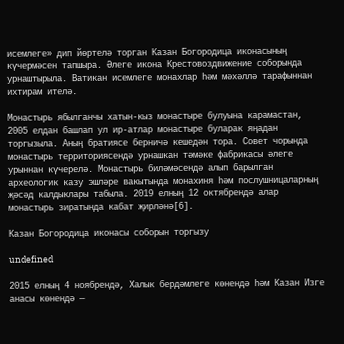исемлеге» дип йөртелә торган Казан Богородица иконасының күчермәсен тапшыра. Әлеге икона Крестовоздвижение соборында урнаштырыла. Ватикан исемлеге монахлар һәм мәхәллә тарафыннан ихтирам ителә.

Монастырь ябылганчы хатын-кыз монастыре булуына карамастан, 2005 елдан башлап ул ир-атлар монастыре буларак яңадан торгызыла. Аның братиясе берничә кешедән тора. Совет чорында монастырь территориясендә урнашкан тәмәке фабрикасы әлеге урыннан күчерелә. Монастырь биләмәсендә алып барылган археологик казу эшләре вакытында монахиня һәм послушницаларның җәсәд калдыклары табыла. 2019 елның 12 октябрендә алар монастырь зиратында кабат җирләнә[6].

Казан Богородица иконасы соборын торгызу

undefined

2015 елның 4 ноябрендә, Халык бердәмлеге көнендә һәм Казан Изге анасы көнендә —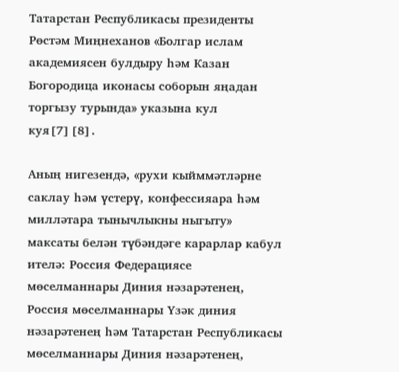Татарстан Республикасы президенты Рөстәм Миңнеханов «Болгар ислам академиясен булдыру һәм Казан Богородица иконасы соборын яңадан торгызу турында» указына кул куя[7][8].

Аның нигезендә, «рухи кыйммәтләрне саклау һәм үстерү, конфессияара һәм милләтара тынычлыкны ныгыту» максаты белән түбәндәге карарлар кабул ителә: Россия Федерациясе мөселманнары Диния нәзарәтенең, Россия мөселманнары Үзәк диния нәзарәтенең һәм Татарстан Республикасы мөселманнары Диния нәзарәтенең,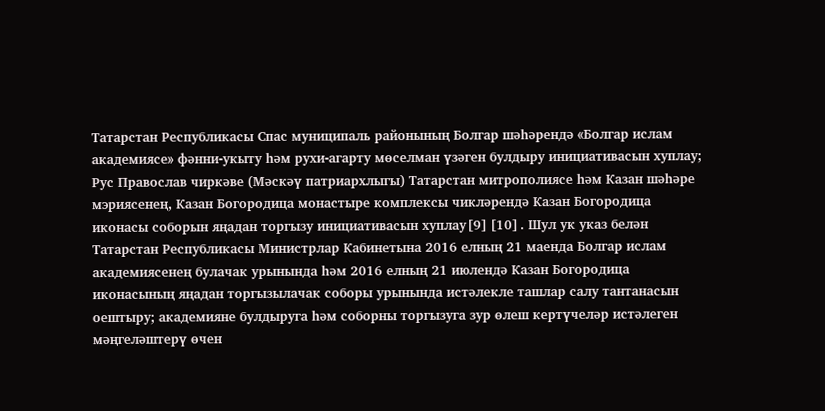Татарстан Республикасы Спас муниципаль районының Болгар шәһәрендә «Болгар ислам академиясе» фәнни-укыту һәм рухи-агарту мөселман үзәген булдыру инициативасын хуплау; Рус Православ чиркәве (Мәскәү патриархлыгы) Татарстан митрополиясе һәм Казан шәһәре мэриясенең, Казан Богородица монастыре комплексы чикләрендә Казан Богородица иконасы соборын яңадан торгызу инициативасын хуплау[9][10]. Шул ук указ белән Татарстан Республикасы Министрлар Кабинетына 2016 елның 21 маенда Болгар ислам академиясенең булачак урынында һәм 2016 елның 21 июлендә Казан Богородица иконасының яңадан торгызылачак соборы урынында истәлекле ташлар салу тантанасын оештыру; академияне булдыруга һәм соборны торгызуга зур өлеш кертүчеләр истәлеген мәңгеләштерү өчен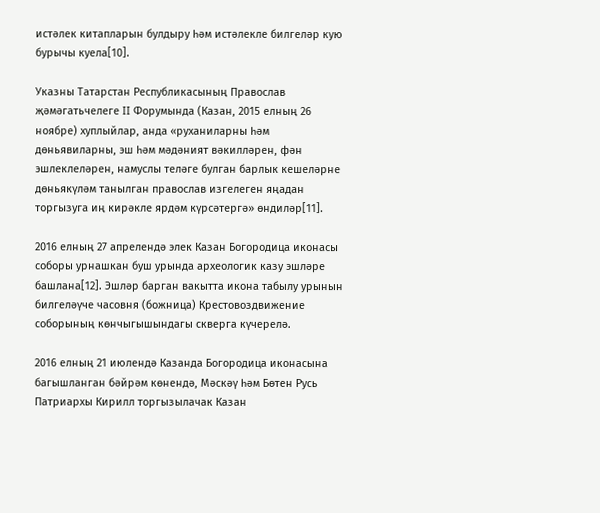истәлек китапларын булдыру һәм истәлекле билгеләр кую бурычы куела[10].

Указны Татарстан Республикасының Православ җәмәгатьчелеге II Форумында (Казан, 2015 елның 26 ноябре) хуплыйлар, анда «руханиларны һәм дөньявиларны, эш һәм мәдәният вәкилләрен, фән эшлеклеләрен, намуслы теләге булган барлык кешеләрне дөньякүләм танылган православ изгелеген яңадан торгызуга иң кирәкле ярдәм күрсәтергә» өндиләр[11].

2016 елның 27 апрелендә элек Казан Богородица иконасы соборы урнашкан буш урында археологик казу эшләре башлана[12]. Эшләр барган вакытта икона табылу урынын билгеләүче часовня (божница) Крестовоздвижение соборының көнчыгышындагы скверга күчерелә.

2016 елның 21 июлендә Казанда Богородица иконасына багышланган бәйрәм көнендә, Мәскәү һәм Бөтен Русь Патриархы Кирилл торгызылачак Казан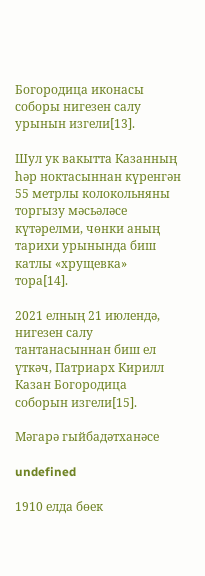Богородица иконасы соборы нигезен салу урынын изгели[13].

Шул ук вакытта Казанның һәр ноктасыннан күренгән 55 метрлы колокольняны торгызу мәсьәләсе күтәрелми, чөнки аның тарихи урынында биш катлы «хрущевка» тора[14].

2021 елның 21 июлендә, нигезен салу тантанасыннан биш ел үткәч, Патриарх Кирилл Казан Богородица соборын изгели[15].

Мәгарә гыйбадәтханәсе

undefined

1910 елда бөек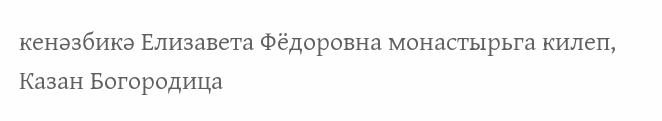кенәзбикә Елизавета Фёдоровна монастырьга килеп, Казан Богородица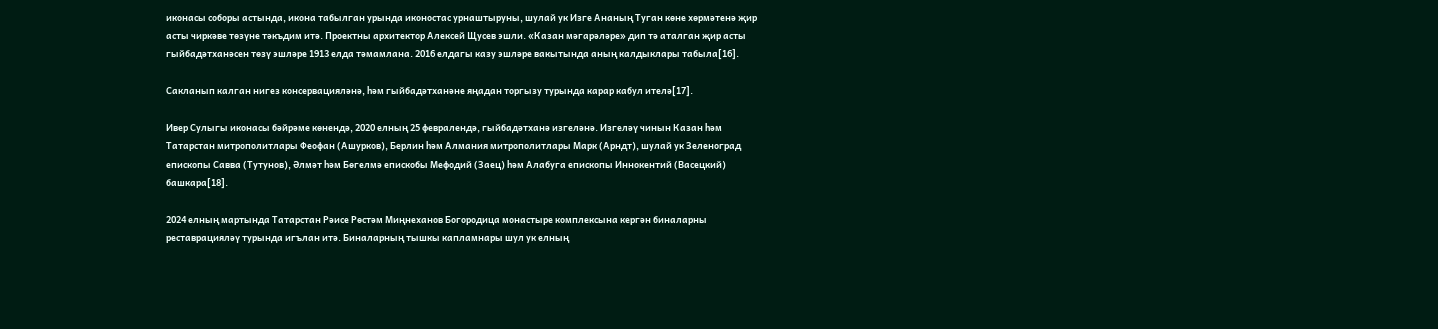иконасы соборы астында, икона табылган урында иконостас урнаштыруны, шулай ук Изге Ананың Туган көне хөрмәтенә җир асты чиркәве төзүне тәкъдим итә. Проектны архитектор Алексей Щусев эшли. «Казан мәгарәләре» дип тә аталган җир асты гыйбадәтханәсен төзү эшләре 1913 елда тәмамлана. 2016 елдагы казу эшләре вакытында аның калдыклары табыла[16].

Сакланып калган нигез консервацияләнә, һәм гыйбадәтханәне яңадан торгызу турында карар кабул ителә[17].

Ивер Сулыгы иконасы бәйрәме көнендә, 2020 елның 25 февралендә, гыйбадәтханә изгеләнә. Изгеләү чинын Казан һәм Татарстан митрополитлары Феофан (Ашурков), Берлин һәм Алмания митрополитлары Марк (Арндт), шулай ук Зеленоград епископы Савва (Тутунов), Әлмәт һәм Бөгелмә епискобы Мефодий (Заец) һәм Алабуга епископы Иннокентий (Васецкий) башкара[18].

2024 елның мартында Татарстан Рәисе Рөстәм Миңнеханов Богородица монастыре комплексына кергән биналарны реставрацияләү турында игълан итә. Биналарның тышкы капламнары шул ук елның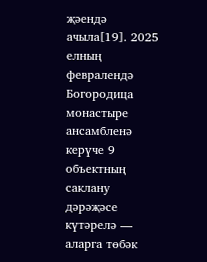җәендә ачыла[19]. 2025 елның февралендә Богородица монастыре ансамбленә керүче 9 объектның саклану дәрәҗәсе күтәрелә — аларга төбәк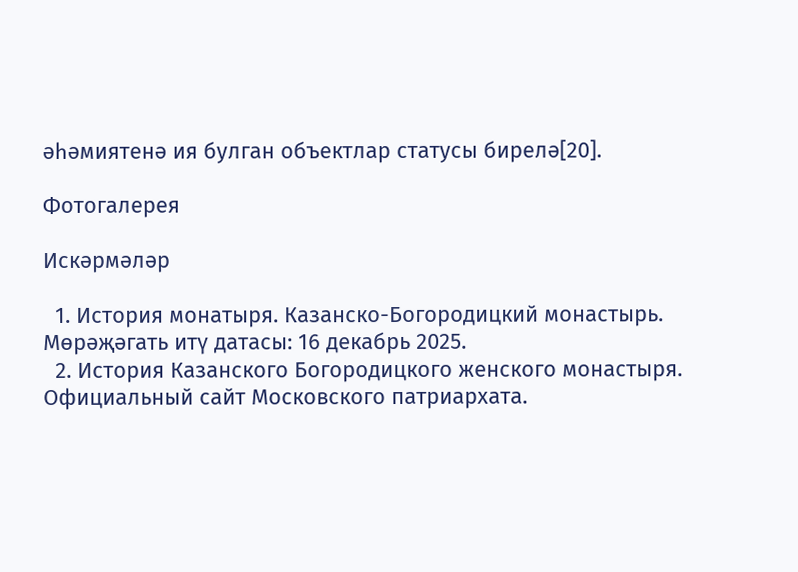әһәмиятенә ия булган объектлар статусы бирелә[20].

Фотогалерея

Искәрмәләр

  1. История монатыря. Казанско-Богородицкий монастырь. Мөрәҗәгать итү датасы: 16 декабрь 2025.
  2. История Казанского Богородицкого женского монастыря. Официальный сайт Московского патриархата.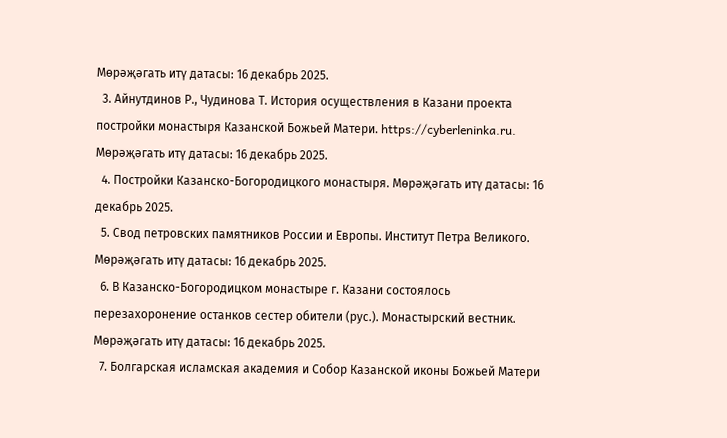Мөрәҗәгать итү датасы: 16 декабрь 2025.
  3. Айнутдинов Р., Чудинова Т. История осуществления в Казани проекта постройки монастыря Казанской Божьей Матери. https://cyberleninka.ru. Мөрәҗәгать итү датасы: 16 декабрь 2025.
  4. Постройки Казанско-Богородицкого монастыря. Мөрәҗәгать итү датасы: 16 декабрь 2025.
  5. Свод петровских памятников России и Европы. Институт Петра Великого. Мөрәҗәгать итү датасы: 16 декабрь 2025.
  6. В Казанско-Богородицком монастыре г. Казани состоялось перезахоронение останков сестер обители (рус.). Монастырский вестник. Мөрәҗәгать итү датасы: 16 декабрь 2025.
  7. Болгарская исламская академия и Собор Казанской иконы Божьей Матери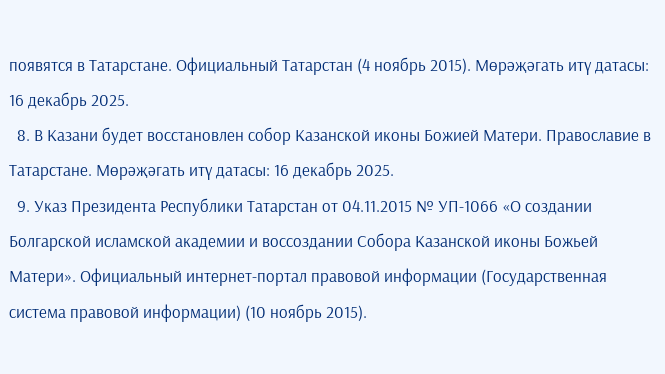появятся в Татарстане. Официальный Татарстан (4 ноябрь 2015). Мөрәҗәгать итү датасы: 16 декабрь 2025.
  8. В Казани будет восстановлен собор Казанской иконы Божией Матери. Православие в Татарстане. Мөрәҗәгать итү датасы: 16 декабрь 2025.
  9. Указ Президента Республики Татарстан от 04.11.2015 № УП-1066 «О создании Болгарской исламской академии и воссоздании Собора Казанской иконы Божьей Матери». Официальный интернет-портал правовой информации (Государственная система правовой информации) (10 ноябрь 2015).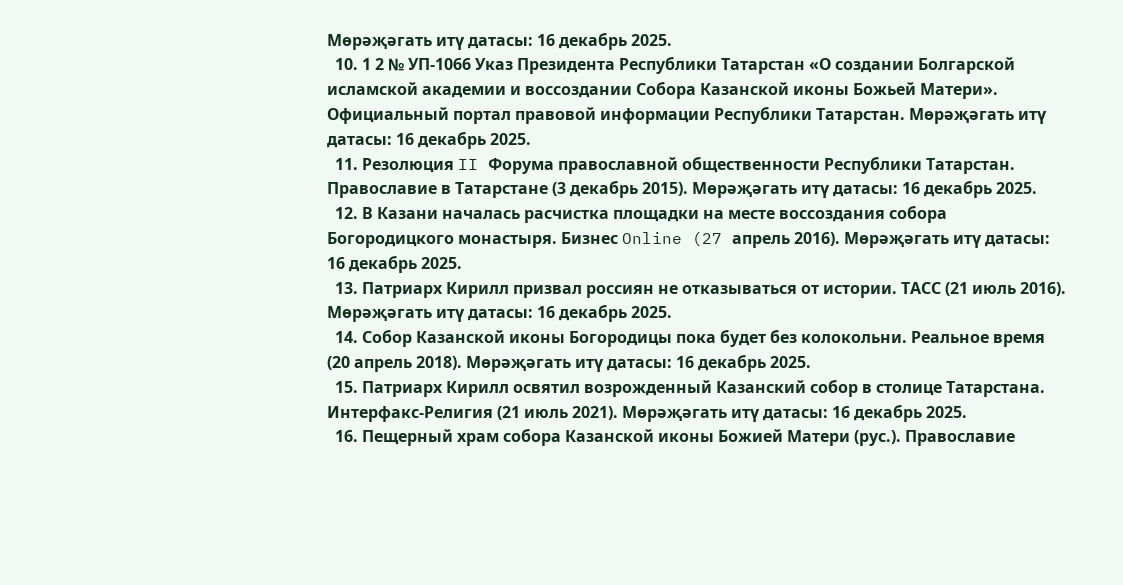Мөрәҗәгать итү датасы: 16 декабрь 2025.
  10. 1 2 № УП-1066 Указ Президента Республики Татарстан «О создании Болгарской исламской академии и воссоздании Собора Казанской иконы Божьей Матери». Официальный портал правовой информации Республики Татарстан. Мөрәҗәгать итү датасы: 16 декабрь 2025.
  11. Резолюция II Форума православной общественности Республики Татарстан. Православие в Татарстане (3 декабрь 2015). Мөрәҗәгать итү датасы: 16 декабрь 2025.
  12. В Казани началась расчистка площадки на месте воссоздания собора Богородицкого монастыря. Бизнес Online (27 апрель 2016). Мөрәҗәгать итү датасы: 16 декабрь 2025.
  13. Патриарх Кирилл призвал россиян не отказываться от истории. ТАСС (21 июль 2016). Мөрәҗәгать итү датасы: 16 декабрь 2025.
  14. Собор Казанской иконы Богородицы пока будет без колокольни. Реальное время (20 апрель 2018). Мөрәҗәгать итү датасы: 16 декабрь 2025.
  15. Патриарх Кирилл освятил возрожденный Казанский собор в столице Татарстана. Интерфакс-Религия (21 июль 2021). Мөрәҗәгать итү датасы: 16 декабрь 2025.
  16. Пещерный храм собора Казанской иконы Божией Матери (рус.). Православие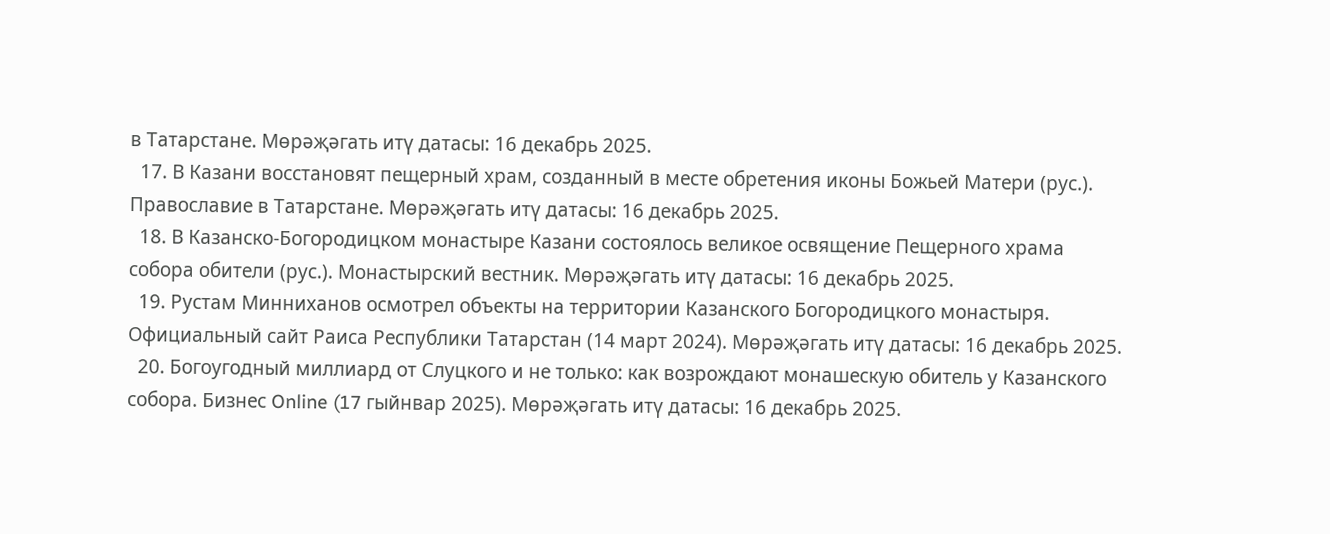в Татарстане. Мөрәҗәгать итү датасы: 16 декабрь 2025.
  17. В Казани восстановят пещерный храм, созданный в месте обретения иконы Божьей Матери (рус.). Православие в Татарстане. Мөрәҗәгать итү датасы: 16 декабрь 2025.
  18. В Казанско-Богородицком монастыре Казани состоялось великое освящение Пещерного храма собора обители (рус.). Монастырский вестник. Мөрәҗәгать итү датасы: 16 декабрь 2025.
  19. Рустам Минниханов осмотрел объекты на территории Казанского Богородицкого монастыря. Официальный сайт Раиса Республики Татарстан (14 март 2024). Мөрәҗәгать итү датасы: 16 декабрь 2025.
  20. Богоугодный миллиард от Слуцкого и не только: как возрождают монашескую обитель у Казанского собора. Бизнес Online (17 гыйнвар 2025). Мөрәҗәгать итү датасы: 16 декабрь 2025.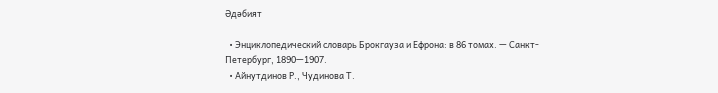Әдәбият

  • Энциклопедический словарь Брокгауза и Ефрона: в 86 томах. — Санкт-Петербург, 1890—1907.
  • Айнутдинов Р., Чудинова Т.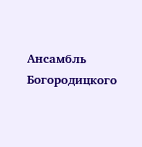Ансамбль Богородицкого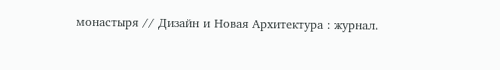монастыря // Дизайн и Новая Архитектура : журнал.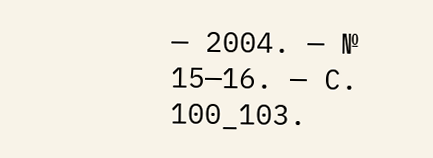— 2004. — № 15—16. — С. 100_103.